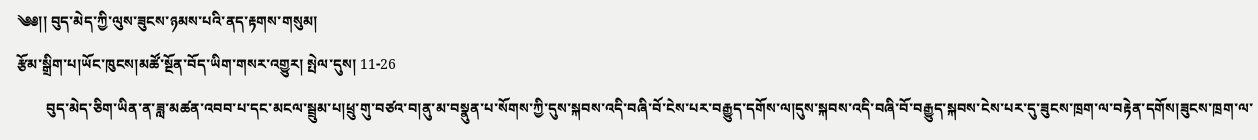༄༅།། བུད་མེད་ཀྱི་ལུས་ཟུངས་ཉམས་པའི་ནད་རྟགས་གསུམ།
རྩོམ་སྒྲིག་པ།ཡོང་ཁུངས།མཚོ་སྔོན་བོད་ཡིག་གསར་འགྱུར། སྤེལ་དུས། 11-26
        བུད་མེད་ཅིག་ཡིན་ན་ཟླ་མཚན་འབབ་པ་དང་མངལ་སྦྲུམ་པ།ཕྲུ་གུ་བཙའ་བ།ནུ་མ་བསྣུན་པ་སོགས་ཀྱི་དུས་སྐབས་འདི་བཞི་བོ་ངེས་པར་བརྒྱུད་དགོས་ལ།དུས་སྐབས་འདི་བཞི་བོ་བརྒྱུད་སྐབས་ངེས་པར་དུ་ཟུངས་ཁྲག་ལ་བརྟེན་དགོས།ཟུངས་ཁྲག་ལ་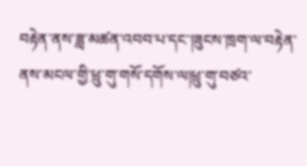བརྟེན་ནས་ཟླ་མཚན་འབབ་པ་དང་།ཟུངས་ཁྲག་ལ་བརྟེན་ནས་མངལ་གྱི་ཕྲུ་གུ་གསོ་དགོས་ལ།ཕྲུ་གུ་བཙའ་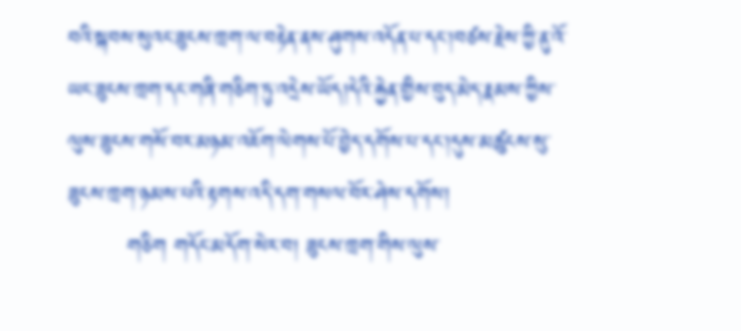བའི་སྐབས་སུའང་ཟུངས་ཁྲག་ལ་བརྟེན་ནས་ཤུགས་འདོན་པ་དང་།བཙས་རྗེས་ཀྱི་ནུ་འོ་ཡང་ཟུངས་ཁྲག་དང་གཞི་གཅིག་ཏུ་འདྲེས་ཡོད།དེའི་རྐྱེན་གྱིས་བུད་མེད་རྣམས་ཀྱིས་ལུས་ཟུངས་གསོ་བར་མཉམ་འཇོག་ལེགས་པོ་བྱེད་དགོས་པ་དང་།དུས་མཚུངས་སུ་ཟུངས་ཁྲག་ཉམས་པའི་རྟགས་འདི་དག་གསལ་བོར་ཤེས་དགོས།
        གཅིག གདོང་མདོག་སེར་བ། ཟུངས་ཁྲག་གིས་ལུས་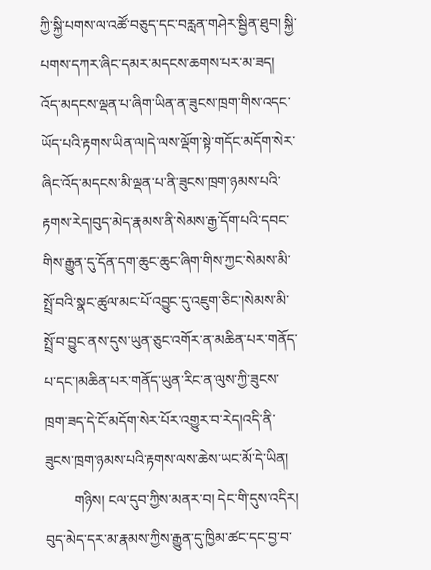ཀྱི་སྐྱི་པགས་ལ་འཚོ་བཅུད་དང་བརླན་གཤེར་སྦྱིན་ཐུབ། སྐྱི་པགས་དཀར་ཞིང་དམར་མདངས་ཆགས་པར་མ་ཟད། འོད་མདངས་ལྡན་པ་ཞིག་ཡིན་ན་ཟུངས་ཁྲག་གིས་འདང་ཡོད་པའི་རྟགས་ཡིན་ལ།དེ་ལས་ལྡོག་སྟེ་གདོང་མདོག་སེར་ཞིང་འོད་མདངས་མི་ལྡན་པ་ནི་ཟུངས་ཁྲག་ཉམས་པའི་རྟགས་རེད།བུད་མེད་རྣམས་ནི་སེམས་རྒྱ་དོག་པའི་དབང་གིས་རྒྱུན་དུ་དོན་དག་ཆུང་ཆུང་ཞིག་གིས་ཀྱང་སེམས་མི་སྤྲོ་བའི་སྣང་ཚུལ་མང་པོ་འབྱུང་དུ་འཇུག་ཅིང་།སེམས་མི་སྤྲོ་བ་བྱུང་ནས་དུས་ཡུན་ཅུང་འགོར་ན་མཆིན་པར་གནོད་པ་དང་།མཆིན་པར་གནོད་ཡུན་རིང་ན་ལུས་ཀྱི་ཟུངས་ཁྲག་ཟད་དེ་ངོ་མདོག་སེར་པོར་འགྱུར་བ་རེད།འདི་ནི་ཟུངས་ཁྲག་ཉམས་པའི་རྟགས་ལས་ཆེས་ཡང་མོ་དེ་ཡིན།
        གཉིས། ངལ་དུབ་ཀྱིས་མནར་བ། དེང་གི་དུས་འདིར། བུད་མེད་དར་མ་རྣམས་ཀྱིས་རྒྱུན་དུ་ཁྱིམ་ཚང་དང་བྱ་བ་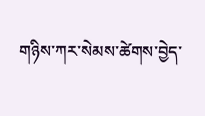གཉིས་ཀར་སེམས་ཚེགས་བྱེད་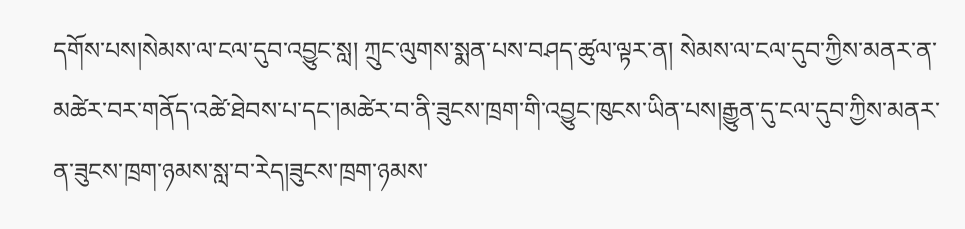དགོས་པས།སེམས་ལ་ངལ་དུབ་འབྱུང་སླ། ཀྲུང་ལུགས་སྨན་པས་བཤད་ཚུལ་ལྟར་ན། སེམས་ལ་ངལ་དུབ་ཀྱིས་མནར་ན་མཚེར་བར་གནོད་འཚེ་ཐེབས་པ་དང་།མཚེར་བ་ནི་ཟུངས་ཁྲག་གི་འབྱུང་ཁུངས་ཡིན་པས།རྒྱུན་དུ་ངལ་དུབ་ཀྱིས་མནར་ན་ཟུངས་ཁྲག་ཉམས་སླ་བ་རེད།ཟུངས་ཁྲག་ཉམས་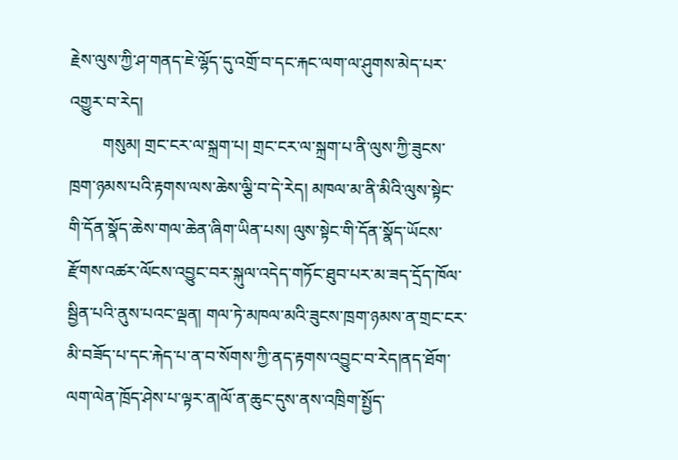རྗེས་ལུས་ཀྱི་ཤ་གནད་ཇེ་ལྷོད་དུ་འགྲོ་བ་དང་རྐང་ལག་ལ་ཤུགས་མེད་པར་འགྱུར་བ་རེད།
        གསུམ། གྲང་ངར་ལ་སྐྲག་པ། གྲང་ངར་ལ་སྐྲག་པ་ནི་ལུས་ཀྱི་ཟུངས་ཁྲག་ཉམས་པའི་རྟགས་ལས་ཆེས་ལྕི་བ་དེ་རེད། མཁལ་མ་ནི་མིའི་ལུས་སྟེང་གི་དོན་སྣོད་ཆེས་གལ་ཆེན་ཞིག་ཡིན་པས། ལུས་སྟེང་གི་དོན་སྣོད་ཡོངས་རྫོགས་འཚར་ལོངས་འབྱུང་བར་སྐུལ་འདེད་གཏོང་ཐུབ་པར་མ་ཟད་དྲོད་ཁོལ་སྦྱིན་པའི་ནུས་པའང་ལྡན། གལ་ཏེ་མཁལ་མའི་ཟུངས་ཁྲག་ཉམས་ན་གྲང་ངར་མི་བཟོད་པ་དང་རྐེད་པ་ན་བ་སོགས་ཀྱི་ནད་རྟགས་འབྱུང་བ་རེད།ནད་ཐོག་ལག་ལེན་ཁྲོད་ཤེས་པ་ལྟར་ན།ལོ་ན་ཆུང་དུས་ནས་འཁྲིག་སྤྱོད་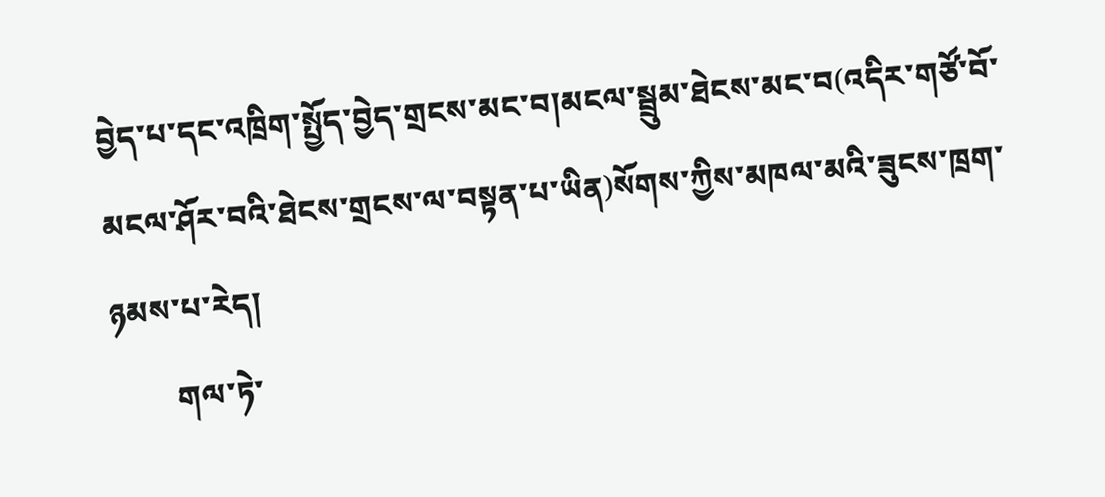བྱེད་པ་དང་འཁྲིག་སྤྱོད་བྱེད་གྲངས་མང་བ།མངལ་སྦྲུམ་ཐེངས་མང་བ(འདིར་གཙོ་བོ་མངལ་ཤོར་བའི་ཐེངས་གྲངས་ལ་བསྟན་པ་ཡིན)སོགས་ཀྱིས་མཁལ་མའི་ཟུངས་ཁྲག་ཉམས་པ་རེད།
        གལ་ཏེ་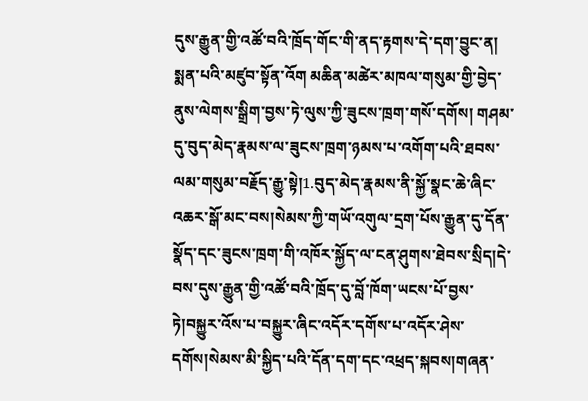དུས་རྒྱུན་གྱི་འཚོ་བའི་ཁྲོད་གོང་གི་ནད་རྟགས་དེ་དག་བྱུང་ན། སྨན་པའི་མཛུབ་སྟོན་འོག མཆིན་མཚེར་མཁལ་གསུམ་གྱི་བྱེད་ནུས་ལེགས་སྒྲིག་བྱས་ཏེ་ལུས་ཀྱི་ཟུངས་ཁྲག་གསོ་དགོས། གཤམ་དུ་བུད་མེད་རྣམས་ལ་ཟུངས་ཁྲག་ཉམས་པ་འགོག་པའི་ཐབས་ལམ་གསུམ་བརྗོད་རྒྱུ་སྟེ།1.བུད་མེད་རྣམས་ནི་སྐྱོ་སྣང་ཆེ་ཞིང་འཆར་སྒོ་མང་བས།སེམས་ཀྱི་གཡོ་འགུལ་དྲག་པོས་རྒྱུན་དུ་དོན་སྣོད་དང་ཟུངས་ཁྲག་གི་འཁོར་སྐྱོད་ལ་ངན་ཤུགས་ཐེབས་སྲིད།དེ་བས་དུས་རྒྱུན་གྱི་འཚོ་བའི་ཁྲོད་དུ་བློ་ཁོག་ཡངས་པོ་བྱས་ཏེ།བསྐྱུར་འོས་པ་བསྐྱུར་ཞིང་འདོར་དགོས་པ་འདོར་ཤེས་དགོས།སེམས་མི་སྐྱིད་པའི་དོན་དག་དང་འཕྲད་སྐབས།གཞན་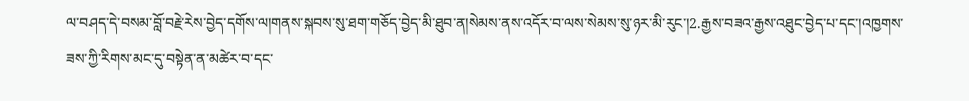ལ་བཤད་དེ་བསམ་བློ་བརྗེ་རེས་བྱེད་དགོས་ལ།གནས་སྐབས་སུ་ཐག་གཅོད་བྱེད་མི་ཐུབ་ན།སེམས་ནས་འདོར་བ་ལས་སེམས་སུ་ཉར་མི་རུང་།2.རྒྱས་བཟའ་རྒྱས་འཐུང་བྱེད་པ་དང་།འཁྱགས་ཟས་ཀྱི་རིགས་མང་དུ་བསྟེན་ན་མཚེར་བ་དང་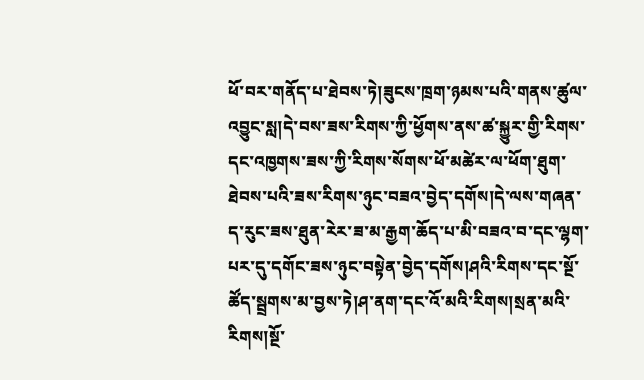ཕོ་བར་གནོད་པ་ཐེབས་ཏེ།ཟུངས་ཁྲག་ཉམས་པའི་གནས་ཚུལ་འབྱུང་སླ།དེ་བས་ཟས་རིགས་ཀྱི་ཕྱོགས་ནས་ཚ་སྐྱུར་གྱི་རིགས་དང་འཁྱགས་ཟས་ཀྱི་རིགས་སོགས་ཕོ་མཚེར་ལ་ཕོག་ཐུག་ཐེབས་པའི་ཟས་རིགས་ཉུང་བཟའ་བྱེད་དགོས།དེ་ལས་གཞན་ད་རུང་ཟས་ཐུན་རེར་ཟ་མ་རྒྱག་ཆོད་པ་མི་བཟའ་བ་དང་ལྷག་པར་དུ་དགོང་ཟས་ཉུང་བསྟེན་བྱེད་དགོས།ཤའི་རིགས་དང་སྔོ་ཚོད་སྦྲགས་མ་བྱས་ཏེ།ཤ་ནག་དང་འོ་མའི་རིགས།སྲན་མའི་རིགས།སྔོ་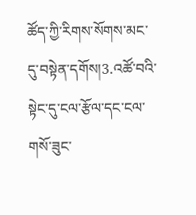ཚོད་ཀྱི་རིགས་སོགས་མང་དུ་བསྟེན་དགོས།3.འཚོ་བའི་སྟེང་དུ་ངལ་རྩོལ་དང་ངལ་གསོ་ཟུང་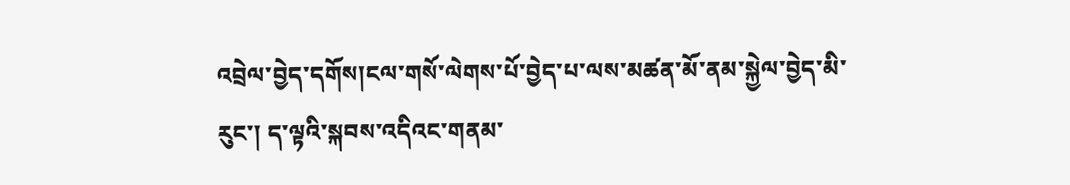འབྲེལ་བྱེད་དགོས།ངལ་གསོ་ལེགས་པོ་བྱེད་པ་ལས་མཚན་མོ་ནམ་སྐྱེལ་བྱེད་མི་རུང་། ད་ལྟའི་སྐབས་འདིའང་གནམ་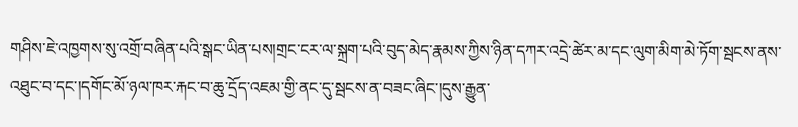གཤིས་ཇེ་འཁྱགས་སུ་འགྲོ་བཞིན་པའི་སྒང་ཡིན་པས།གྲང་ངར་ལ་སྐྲག་པའི་བུད་མེད་རྣམས་ཀྱིས་ཉིན་དཀར་འདྲེ་ཚེར་མ་དང་ལུག་མིག་མེ་ཏོག་སྦངས་ནས་འཐུང་བ་དང་།དགོང་མོ་ཉལ་ཁར་རྐང་བ་ཆུ་དྲོད་འཇམ་གྱི་ནང་དུ་སྦངས་ན་བཟང་ཞིང་།དུས་རྒྱུན་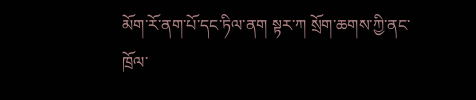མོག་རོ་ནག་པོ་དང་ཏིལ་ནག སྟར་ཀ སྲོག་ཆགས་ཀྱི་ནང་ཁྲོལ་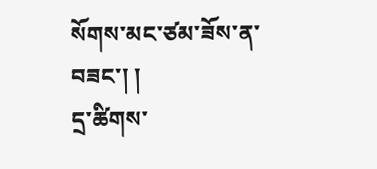སོགས་མང་ཙམ་ཟོས་ན་བཟང་། །
དྲ་ཚིགས་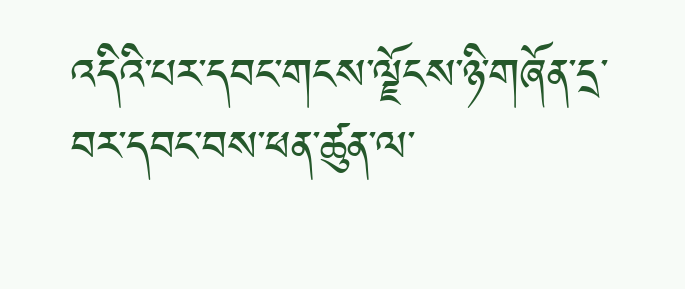འདིའི་པར་དབང་གངས་ལྗོངས་ཉི་གཞོན་དྲ་བར་དབང་བས་ཕན་ཚུན་ལ་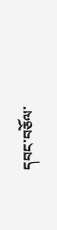དབང་བཅོལ་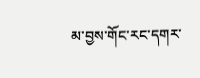མ་བྱས་གོང་རང་དགར་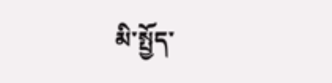མི་སྤྱོད་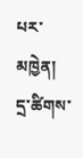པར་མཁྱེན།
དྲ་ཚིགས་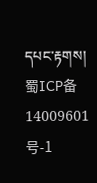དཔང་རྟགས། 蜀ICP备14009601号-1